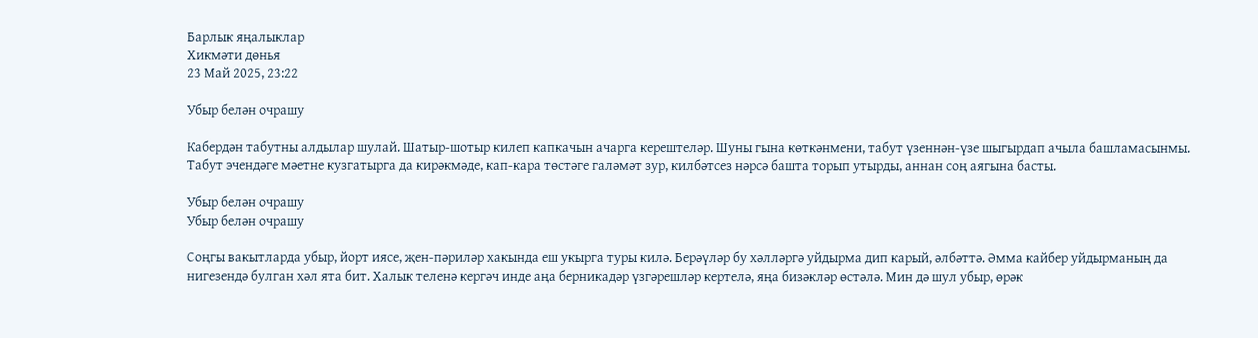Барлык яңалыклар
Хикмәти дөнья
23 Май 2025, 23:22

Убыр белән очрашу

Кабердән табутны алдылар шулай. Шатыр-шотыр килеп капкачын ачарга керештеләр. Шуны гына көткәнмени, табут үзеннән-үзе шыгырдап ачыла башламасынмы. Табут эчендәге мәетне кузгатырга да кирәкмәде, кап-кара төстәге галәмәт зур, килбәтсез нәрсә башта торып утырды, аннан соң аягына басты.

Убыр белән очрашу
Убыр белән очрашу

Соңгы вакытларда убыр, йорт иясе, җен-пәриләр хакында еш укырга туры килә. Берәүләр бу хәлләргә уйдырма дип карый, әлбәттә. Әмма кайбер уйдырманың да нигезендә булган хәл ята бит. Халык теленә кергәч инде аңа берникадәр үзгәрешләр кертелә, яңа бизәкләр өстәлә. Мин дә шул убыр, өрәк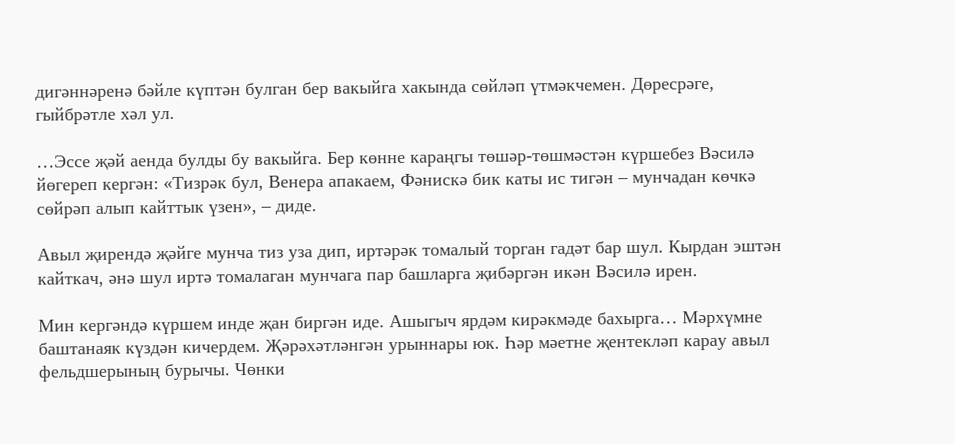дигәннәренә бәйле күптән булган бер вакыйга хакында сөйләп үтмәкчемен. Дөресрәге, гыйбрәтле хәл ул.

…Эссе җәй аенда булды бу вакыйга. Бер көнне караңгы төшәр-төшмәстән күршебез Вәсилә йөгереп кергән: «Тизрәк бул, Венера апакаем, Фәнискә бик каты ис тигән – мунчадан көчкә сөйрәп алып кайттык үзен», – диде.

Авыл җирендә җәйге мунча тиз уза дип, иртәрәк томалый торган гадәт бар шул. Кырдан эштән кайткач, әнә шул иртә томалаган мунчага пар башларга җибәргән икән Вәсилә ирен.

Мин кергәндә күршем инде җан биргән иде. Ашыгыч ярдәм кирәкмәде бахырга… Мәрхүмне баштанаяк күздән кичердем. Җәрәхәтләнгән урыннары юк. Һәр мәетне җентекләп карау авыл фельдшерының бурычы. Чөнки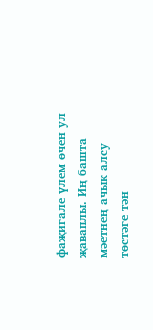фаҗигале үлем өчен ул җаваплы. Иң башта мәетнең ачык алсу төстәге тән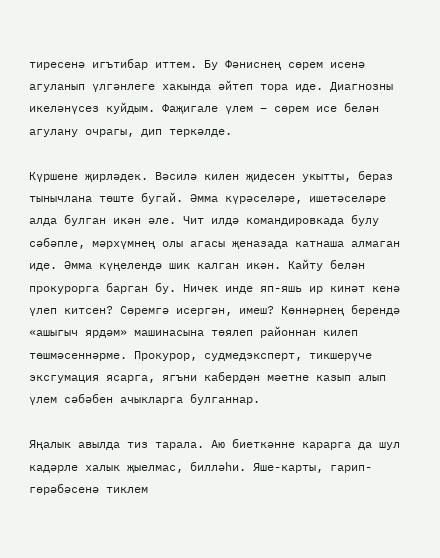тиресенә игътибар иттем. Бу Фәниснең сөрем исенә агуланып үлгәнлеге хакында әйтеп тора иде. Диагнозны икеләнүсез куйдым. Фаҗигале үлем – сөрем исе белән агулану очрагы, дип теркәлде.

Күршене җирләдек. Вәсилә килен җидесен укытты, бераз тынычлана төште бугай. Әмма күрәселәре, ишетәселәре алда булган икән әле. Чит илдә командировкада булу сәбәпле, мәрхүмнең олы агасы җеназада катнаша алмаган иде. Әмма күңелендә шик калган икән. Кайту белән прокурорга барган бу. Ничек инде яп-яшь ир кинәт кенә үлеп китсен? Сөремгә исергән, имеш? Көннәрнең берендә «ашыгыч ярдәм» машинасына төялеп районнан килеп төшмәсеннәрме. Прокурор, судмедэксперт, тикшерүче эксгумация ясарга, ягъни кабердән мәетне казып алып үлем сәбәбен ачыкларга булганнар.

Яңалык авылда тиз тарала. Аю биеткәнне карарга да шул кадәрле халык җыелмас, билләһи. Яше-карты, гарип-гөрәбәсенә тиклем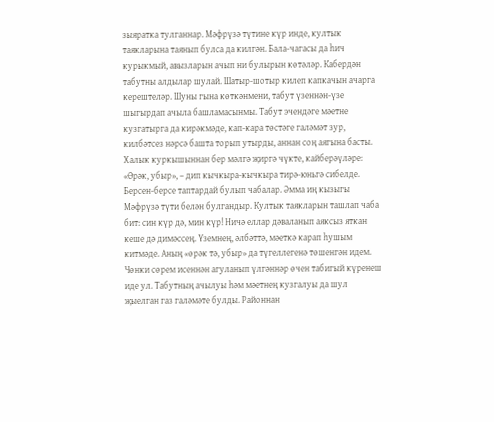зыяратка тулганнар. Мәфрүзә түтине күр инде, култык таякларына таянып булса да килгән. Бала-чагасы да һич курыкмый, авызларын ачып ни булырын көтәләр. Кабердән табутны алдылар шулай. Шатыр-шотыр килеп капкачын ачарга керештеләр. Шуны гына көткәнмени, табут үзеннән-үзе шыгырдап ачыла башламасынмы. Табут эчендәге мәетне кузгатырга да кирәкмәде, кап-кара төстәге галәмәт зур, килбәтсез нәрсә башта торып утырды, аннан соң аягына басты. Халык куркышыннан бер мәлгә җиргә чүкте, кайберәүләре: «Өрәк, убыр», – дип кычкыра-кычкыра тирә-юньгә сибелде. Берсен-берсе таптардай булып чабалар. Әмма иң кызыгы Мәфрүзә түти белән булгандыр. Култык таякларын ташлап чаба бит: син күр дә, мин күр! Ничә еллар дәваланып аяксыз яткан кеше дә димәссең. Үземнең, әлбәттә, мәеткә карап һушым китмәде. Аның «өрәк тә, убыр» да түгеллегенә төшенгән идем. Чөнки сөрем исеннән агуланып үлгәннәр өчен табигый күренеш иде ул. Табутның ачылуы һәм мәетнең кузгалуы да шул җыелган газ галәмәте булды. Районнан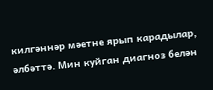килгәннәр мәетне ярып карадылар, әлбәттә. Мин куйган диагноз белән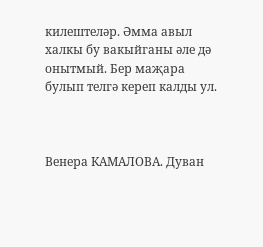килештеләр. Әмма авыл халкы бу вакыйганы әле дә онытмый. Бер маҗара булып телгә кереп калды ул.



Венера КАМАЛОВА. Дуван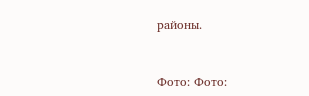районы.



Фото: Фото: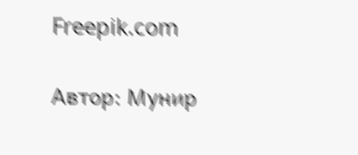Freepik.com

Автор: Мунир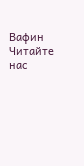Вафин
Читайте нас